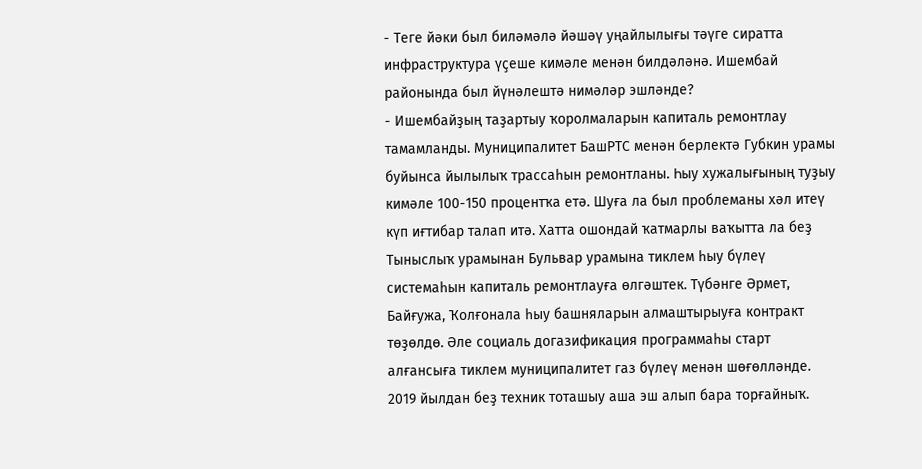- Теге йәки был биләмәлә йәшәү уңайлылығы тәүге сиратта инфраструктура үҫеше кимәле менән билдәләнә. Ишембай районында был йүнәлештә нимәләр эшләнде?
- Ишембайҙың таҙартыу ҡоролмаларын капиталь ремонтлау тамамланды. Муниципалитет БашРТС менән берлектә Губкин урамы буйынса йылылыҡ трассаһын ремонтланы. Һыу хужалығының туҙыу кимәле 100-150 процентҡа етә. Шуға ла был проблеманы хәл итеү күп иғтибар талап итә. Хатта ошондай ҡатмарлы ваҡытта ла беҙ Тыныслыҡ урамынан Бульвар урамына тиклем һыу бүлеү системаһын капиталь ремонтлауға өлгәштек. Түбәнге Әрмет, Байғужа, Ҡолғонала һыу башняларын алмаштырыуға контракт төҙөлдө. Әле социаль догазификация программаһы старт алғансыға тиклем муниципалитет газ бүлеү менән шөғөлләнде. 2019 йылдан беҙ техник тоташыу аша эш алып бара торғайныҡ.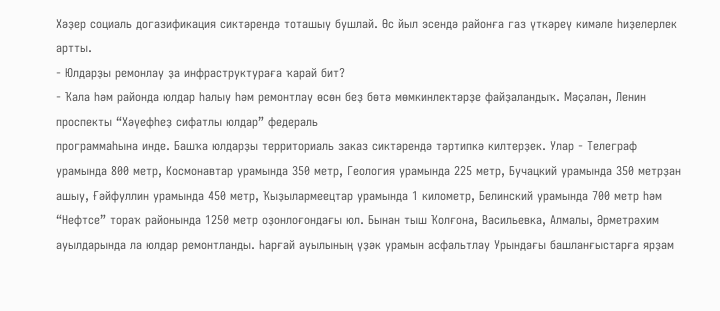Хәҙер социаль догазификация сиктәрендә тоташыу бушлай. Өс йыл эсендә районға газ үткәреү кимәле һиҙелерлек артты.
- Юлдарҙы ремонлау ҙа инфраструктураға ҡарай бит?
- Ҡала һәм районда юлдар һалыу һәм ремонтлау өсөн беҙ бөтә мөмкинлектәрҙе файҙаландыҡ. Мәҫәлән, Ленин проспекты “Хәүефһеҙ сифатлы юлдар” федераль
программаһына инде. Башҡа юлдарҙы территориаль заказ сиктәрендә тәртипкә килтерҙек. Улар - Телеграф урамында 800 метр, Космонавтар урамында 350 метр, Геология урамында 225 метр, Бучацкий урамында 350 метрҙан ашыу, Ғәйфуллин урамында 450 метр, Ҡыҙылармеецтар урамында 1 километр, Белинский урамында 700 метр һәм “Нефтсе” тораҡ районында 1250 метр оҙонлоғондағы юл. Бынан тыш Ҡолғона, Васильевка, Алмалы, Әрметрәхим ауылдарында ла юлдар ремонтланды. Һарғай ауылының үҙәк урамын асфальтлау Урындағы башланғыстарға ярҙам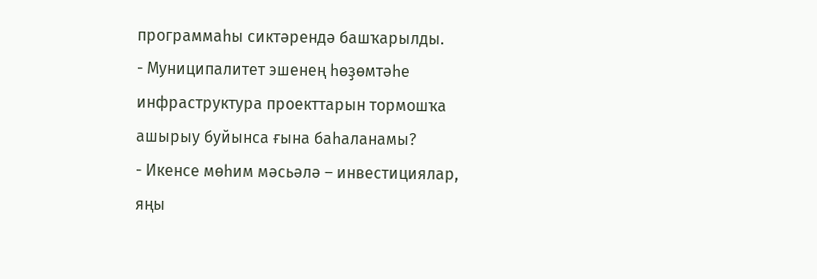программаһы сиктәрендә башҡарылды.
- Муниципалитет эшенең һөҙөмтәһе инфраструктура проекттарын тормошҡа ашырыу буйынса ғына баһаланамы?
- Икенсе мөһим мәсьәлә – инвестициялар, яңы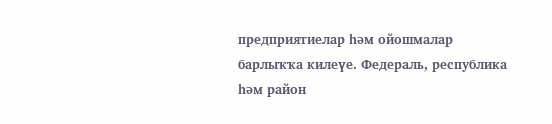предприятиелар һәм ойошмалар барлыҡҡа килеүе. Федераль, республика һәм район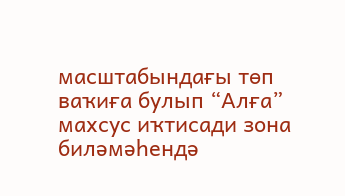масштабындағы төп ваҡиға булып “Алға” махсус иҡтисади зона биләмәһендә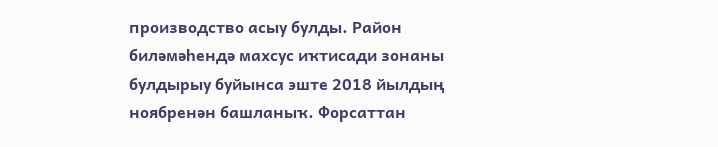производство асыу булды. Район биләмәһендә махсус иҡтисади зонаны булдырыу буйынса эште 2018 йылдың ноябренән башланыҡ. Форсаттан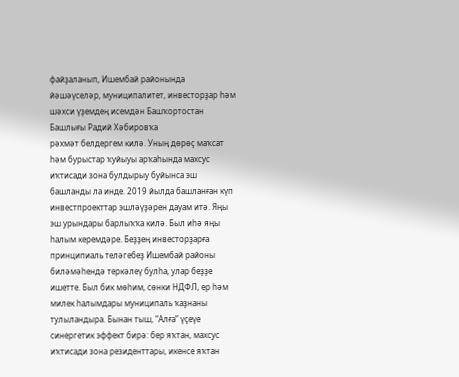файҙаланып, Ишембай районында йәшәүселәр, муниципалитет, инвесторҙар һәм шәхси үҙемдең исемдән Башҡортостан Башлығы Радий Хәбировҡа
рәхмәт белдергем килә. Уның дөрөҫ маҡсат һәм бурыстар ҡуйыуы арҡаһында махсус иҡтисади зона булдырыу буйынса эш башланды ла инде. 2019 йылда башланған күп инвестпроекттар эшләүҙәрен дауам итә. Яңы эш урындары барлыҡҡа килә. Был иһә яңы һалым керемдәре. Беҙҙең инвесторҙарға принципиаль теләгебеҙ Ишембай районы биләмәһендә теркәлеү булһа, улар беҙҙе ишетте. Был бик мөһим, сөнки НДФЛ, ер һәм милек һалымдары муниципаль ҡаҙнаны тулыландыра. Бынан тыш, “Алға” үҫеүе синергетик эффект бирә: бер яҡтан, махсус иҡтисади зона резиденттары, икенсе яҡтан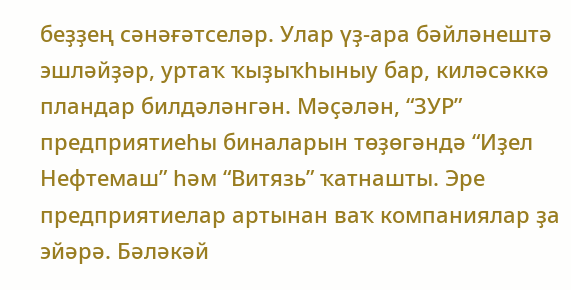беҙҙең сәнәғәтселәр. Улар үҙ-ара бәйләнештә эшләйҙәр, уртаҡ ҡыҙыҡһыныу бар, киләсәккә пландар билдәләнгән. Мәҫәлән, “ЗУР” предприятиеһы биналарын төҙөгәндә “Иҙел Нефтемаш” һәм “Витязь” ҡатнашты. Эре предприятиелар артынан ваҡ компаниялар ҙа эйәрә. Бәләкәй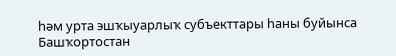һәм урта эшҡыуарлыҡ субъекттары һаны буйынса Башҡортостан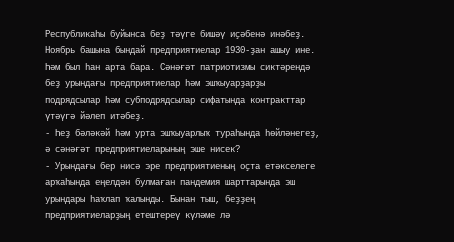Республикаһы буйынса беҙ тәүге бишәү иҫәбенә инәбеҙ. Ноябрь башына бындай предприятиелар 1930-ҙан ашыу ине. Һәм был һан арта бара. Сәнәғәт патриотизмы сиктәрендә беҙ урындағы предприятиелар һәм эшҡыуарҙарҙы подрядсылар һәм субподрядсылар сифатында контракттар үтәүгә йәлеп итәбеҙ.
- Һеҙ бәләкәй һәм урта эшҡыуарлыҡ тураһында һөйләнегеҙ, ә сәнәғәт предприятиеларының эше нисек?
- Урындағы бер нисә эре предприятиеның оҫта етәкселеге арҡаһында еңелдән булмаған пандемия шарттарында эш урындары һаҡлап ҡалынды. Бынан тыш, беҙҙең
предприятиеларҙың етештереү күләме лә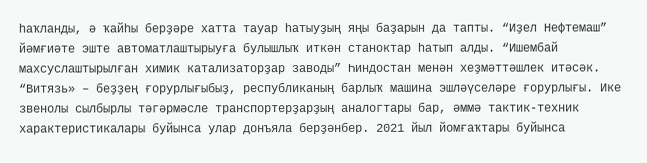һаҡланды, ә ҡайһы берҙәре хатта тауар һатыуҙың яңы баҙарын да тапты. “Иҙел Нефтемаш” йәмғиәте эште автоматлаштырыуға булышлыҡ иткән станоктар һатып алды. “Ишембай махсуслаштырылған химик катализаторҙар заводы” Һиндостан менән хеҙмәттәшлек итәсәк. “Витязь» – беҙҙең ғорурлығыбыҙ, республиканың барлыҡ машина эшләүселәре ғорурлығы. Ике звенолы сылбырлы тәгәрмәсле транспортерҙарҙың аналогтары бар, әммә тактик-техник характеристикалары буйынса улар донъяла берҙәнбер. 2021 йыл йомғаҡтары буйынса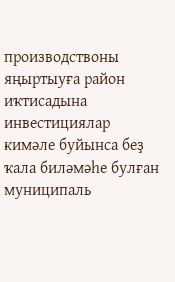производствоны яңыртыуға район иҡтисадына инвестициялар кимәле буйынса беҙ ҡала биләмәһе булған муниципаль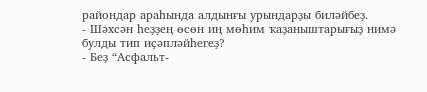райондар араһында алдынғы урындарҙы биләйбеҙ.
- Шәхсән һеҙҙең өсөн иң мөһим ҡаҙаныштарығыҙ нимә булды тип иҫәпләйһегеҙ?
- Беҙ “Асфальт-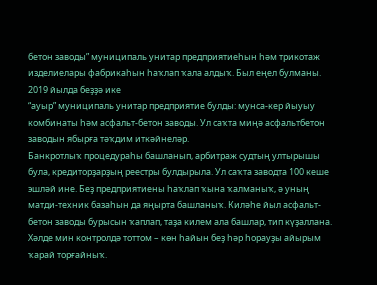бетон заводы” муниципаль унитар предприятиеһын һәм трикотаж изделиелары фабрикаһын һаҡлап ҡала алдыҡ. Был еңел булманы. 2019 йылда беҙҙә ике
“ауыр” муниципаль унитар предприятие булды: мунса-кер йыуыу комбинаты һәм асфальт-бетон заводы. Ул саҡта миңә асфальтбетон заводын ябырға тәҡдим иткәйнеләр.
Банкротлыҡ процедураһы башланып, арбитраж судтың ултырышы була, кредиторҙарҙың реестры булдырыла. Ул саҡта заводта 100 кеше эшләй ине. Беҙ предприятиены һаҡлап ҡына ҡалманыҡ, ә уның матди-техник базаһын да яңырта башланыҡ. Киләһе йыл асфальт-бетон заводы бурысын ҡаплап, таҙа килем ала башлар, тип күҙаллана. Хәлде мин контролдә тоттом – көн һайын беҙ һәр һорауҙы айырым ҡарай торғайныҡ.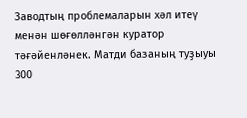Заводтың проблемаларын хәл итеү менән шөғөлләнгән куратор тәғәйенләнек. Матди базаның туҙыуы 300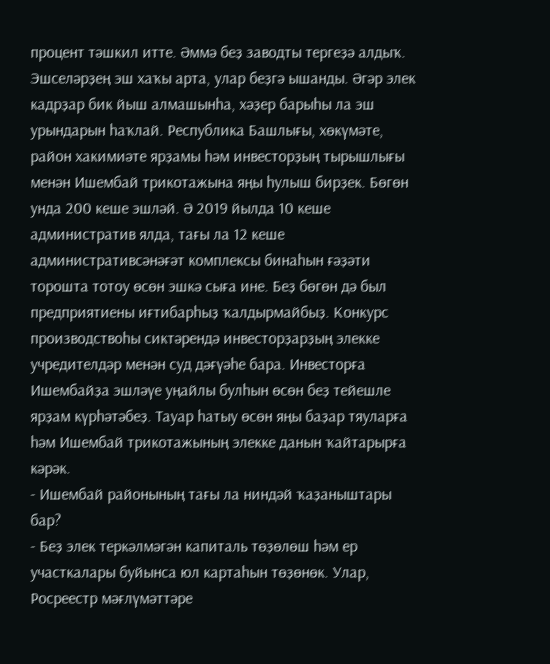процент тәшкил итте. Әммә беҙ заводты тергеҙә алдыҡ. Эшселәрҙең эш хаҡы арта, улар беҙгә ышанды. Әгәр элек кадрҙар бик йыш алмашынһа, хәҙер барыһы ла эш урындарын һаҡлай. Республика Башлығы, хөкүмәте, район хакимиәте ярҙамы һәм инвесторҙың тырышлығы менән Ишембай трикотажына яңы һулыш бирҙек. Бөгөн унда 200 кеше эшләй. Ә 2019 йылда 10 кеше административ ялда, тағы ла 12 кеше административсәнәғәт комплексы бинаһын ғәҙәти торошта тотоу өсөн эшкә сыға ине. Беҙ бөгөн дә был предприятиены иғтибарһыҙ ҡалдырмайбыҙ. Конкурс производствоһы сиктәрендә инвесторҙарҙың элекке учредителдәр менән суд дәғүәһе бара. Инвесторға Ишембайҙа эшләүе уңайлы булһын өсөн беҙ тейешле ярҙам күрһәтәбеҙ. Тауар һатыу өсөн яңы баҙар тяуларға һәм Ишембай трикотажының элекке данын ҡайтарырға кәрәк.
- Ишембай районының тағы ла ниндәй ҡаҙаныштары бар?
- Беҙ элек теркәлмәгән капиталь төҙөлөш һәм ер участкалары буйынса юл картаһын төҙөнөк. Улар, Росреестр мәғлүмәттәре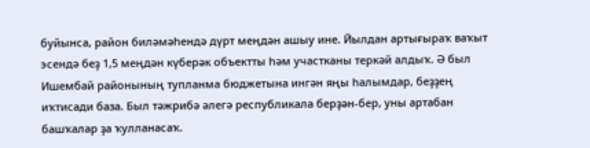буйынса, район биләмәһендә дүрт меңдән ашыу ине. Йылдан артығыраҡ ваҡыт эсендә беҙ 1,5 меңдән күберәк объектты һәм участканы теркәй алдыҡ. Ә был Ишембай районының тупланма бюджетына ингән яңы һалымдар, беҙҙең иҡтисади база. Был тәжрибә әлегә республикала берҙән-бер, уны артабан башҡалар ҙа ҡулланасаҡ.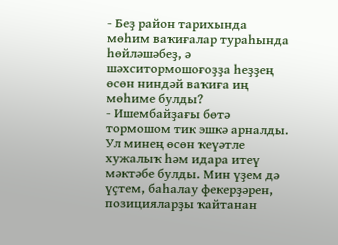- Беҙ район тарихында мөһим ваҡиғалар тураһында һөйләшәбеҙ, ә шәхситормошоғоҙҙа һеҙҙең өсөн ниндәй ваҡиға иң мөһиме булды?
- Ишембайҙағы бөтә тормошом тик эшкә арналды. Ул минең өсөн ҡеүәтле хужалыҡ һәм идара итеү мәктәбе булды. Мин үҙем дә үҫтем, баһалау фекерҙәрен, позицияларҙы ҡайтанан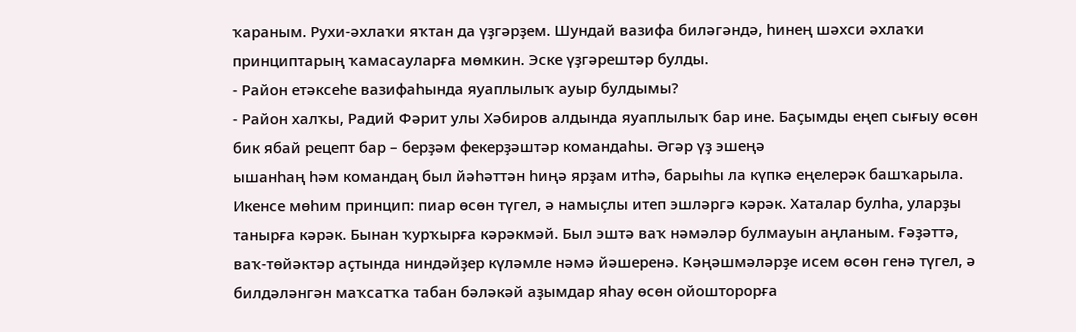ҡараным. Рухи-әхлаҡи яҡтан да үҙгәрҙем. Шундай вазифа биләгәндә, һинең шәхси әхлаҡи принциптарың ҡамасауларға мөмкин. Эске үҙгәрештәр булды.
- Район етәксеһе вазифаһында яуаплылыҡ ауыр булдымы?
- Район халҡы, Радий Фәрит улы Хәбиров алдында яуаплылыҡ бар ине. Баҫымды еңеп сығыу өсөн бик ябай рецепт бар – берҙәм фекерҙәштәр командаһы. Әгәр үҙ эшеңә
ышанһаң һәм командаң был йәһәттән һиңә ярҙам итһә, барыһы ла күпкә еңелерәк башҡарыла. Икенсе мөһим принцип: пиар өсөн түгел, ә намыҫлы итеп эшләргә кәрәк. Хаталар булһа, уларҙы танырға кәрәк. Бынан ҡурҡырға кәрәкмәй. Был эштә ваҡ нәмәләр булмауын аңланым. Ғәҙәттә, ваҡ-төйәктәр аҫтында ниндәйҙер күләмле нәмә йәшеренә. Кәңәшмәләрҙе исем өсөн генә түгел, ә билдәләнгән маҡсатҡа табан бәләкәй аҙымдар яһау өсөн ойошторорға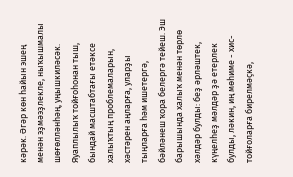кәрәк. Әгәр көн һайын эшең менән эҙмәэҙлекле, ныҡышмалы шөғөлләнһәң, уңышкиләсәк. Яуаплылыҡ тойғоһонан тыш, бындай масштабтағы етәксе халыҡтың проблемаларын, хәстәрен аңларға, уларҙы тыңларға һәм ишетергә, бәйләнеш ҡора белергә тейеш. Эш барышында халыҡ менән төрлө хәлдәр булды: беҙ әрләштек, күңелһеҙ мәлдәр ҙә етерлек булды, ләкин, иң мөһиме - хис-тойғоларға бирелмәҫкә,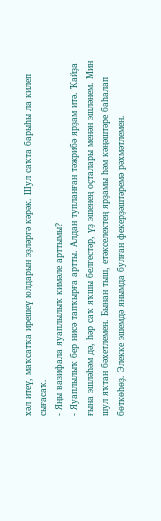хәл итеү, маҡсатҡа ирешеү юлдарын эҙләргә кәрәк. Шул саҡта барыһы ла килеп сығасаҡ.
- Яңы вазифала яуаплылыҡ кимәле арттымы?
- Яуаплылыҡ бер нисә тапҡырға артты. Алдан тупланған тәжрибә ярҙам итә. Ҡайҙа ғына эшләһәм дә, һәр саҡ яҡшы белгестәр, үҙ эшенең оҫталары менән эшләнем. Мин шул яҡтан бәхетлемен. Бынан тыш, етәкселектең ярҙамы һәм кәңәштәре баһалап бөткөһөҙ. Элекке эшемдә янымда булған фекерҙәштәремә рәхмәтлемен.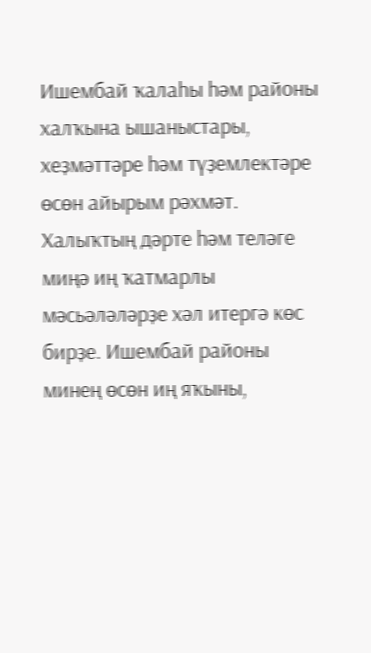Ишембай ҡалаһы һәм районы халҡына ышаныстары, хеҙмәттәре һәм түҙемлектәре өсөн айырым рәхмәт. Халыҡтың дәрте һәм теләге миңә иң ҡатмарлы мәсьәләләрҙе хәл итергә көс бирҙе. Ишембай районы минең өсөн иң яҡыны,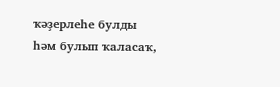ҡәҙерлеһе булды һәм булып ҡаласаҡ,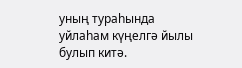уның тураһында уйлаһам күңелгә йылы булып китә.